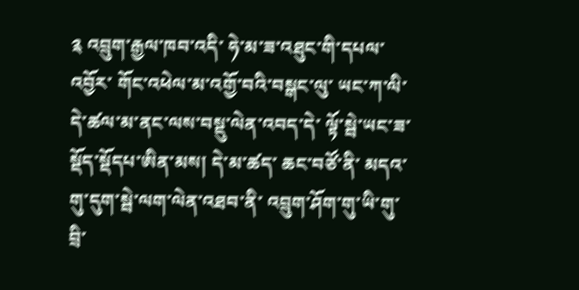༉ འབྲུག་རྒྱལ་ཁབ་འདི་ ཧེ་མ་ཟ་འཐུང་གི་དཔལ་འབྱོར་ གོང་འཕེལ་མ་འགྱོ་བའི་བསྒང་ལུ་ ཡང་ཀ་ལི་དེ་ཚལ་མ་ནང་ལས་བསྡུ་ལེན་འབད་དེ་ ལྟོ་སྦེ་ཡང་ཟ་སྡོད་སྡོདཔ་ཨིན་མས། དེ་མ་ཚད་ ཆང་བཙོ་ནི་ མདའ་གུ་དུག་སྦེ་ལག་ལེན་འཐབ་ནི་ འབྲུག་ཤོག་གུ་ཡི་གུ་བྲི་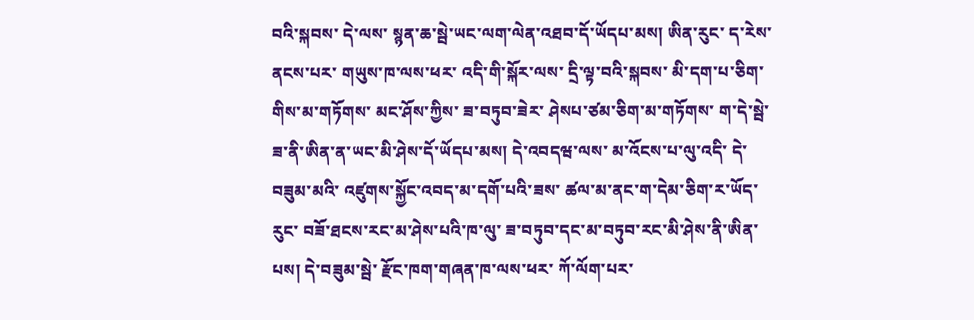བའི་སྐབས་ དེ་ལས་ སྙན་ཆ་སྦེ་ཡང་ལག་ལེན་འཐབ་དོ་ཡོདཔ་མས། ཨིན་རུང་ ད་རེས་ནངས་པར་ གཡུས་ཁ་ལས་ཕར་ འདི་གི་སྐོར་ལས་ དྲི་ལྟ་བའི་སྐབས་ མི་དག་པ་ཅིག་གིས་མ་གཏོགས་ མང་ཤོས་ཀྱིས་ ཟ་བཏུབ་ཟེར་ ཤེསཔ་ཙམ་ཅིག་མ་གཏོགས་ ག་དེ་སྦེ་ཟ་ནི་ཨིན་ན་ཡང་མི་ཤེས་དོ་ཡོདཔ་མས། དེ་འབདཝ་ལས་ མ་འོངས་པ་ལུ་འདི་ དེ་བཟུམ་མའི་ འཛུགས་སྐྱོང་འབད་མ་དགོ་པའི་ཟས་ ཚལ་མ་ནང་ག་དེམ་ཅིག་ར་ཡོད་རུང་ བཟོ་ཐངས་རང་མ་ཤེས་པའི་ཁ་ལུ་ ཟ་བཏུབ་དང་མ་བཏུབ་རང་མི་ཤེས་ནི་ཨིན་པས། དེ་བཟུམ་སྦེ་ རྫོང་ཁག་གཞན་ཁ་ལས་ཕར་ ཀོ་ལོག་པར་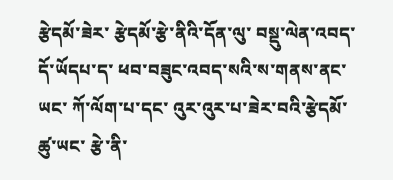རྩེདམོ་ཟེར་ རྩེདམོ་རྩེ་ནིའི་དོན་ལུ་ བསྡུ་ལེན་འབད་དོ་ཡོདཔ་ད་ ཕབ་བཟུང་འབད་སའི་ས་གནས་ནང་ཡང་ ཀོ་ལོག་པ་དང་ འུར་འུར་པ་ཟེར་བའི་རྩེདམོ་ཚུ་ཡང་ རྩེ་ནི་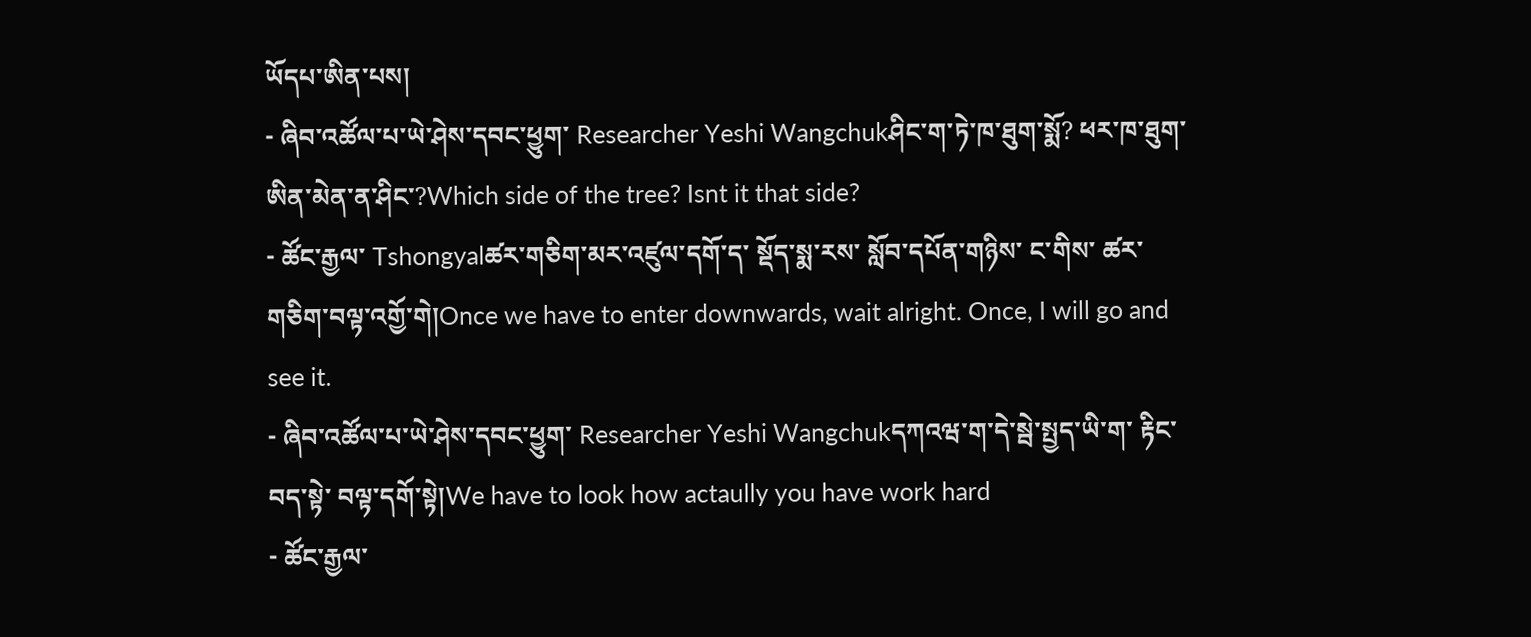ཡོདཔ་ཨིན་པས།
- ཞིབ་འཚོལ་པ་ཡེ་ཤེས་དབང་ཕྱུག་ Researcher Yeshi Wangchukཤིང་ག་ཏེ་ཁ་ཐུག་སྨོ? ཕར་ཁ་ཐུག་ཨིན་མེན་ན་ཤིང་?Which side of the tree? Isnt it that side?
- ཚོང་རྒྱལ་ Tshongyalཚར་གཅིག་མར་འཛུལ་དགོ་ད་ སྡོད་སྨ་རས་ སློབ་དཔོན་གཉིས་ ང་གིས་ ཚར་གཅིག་བལྟ་འགྱོ་གེ།Once we have to enter downwards, wait alright. Once, I will go and see it.
- ཞིབ་འཚོལ་པ་ཡེ་ཤེས་དབང་ཕྱུག་ Researcher Yeshi Wangchukདཀའཝ་ག་དེ་སྦེ་སྤྱད་ཡི་ག་ རྟིང་བད་སྟེ་ བལྟ་དགོ་སྟེ།We have to look how actaully you have work hard
- ཚོང་རྒྱལ་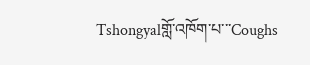Tshongyalགློ་འཁོག་པ་་་Coughs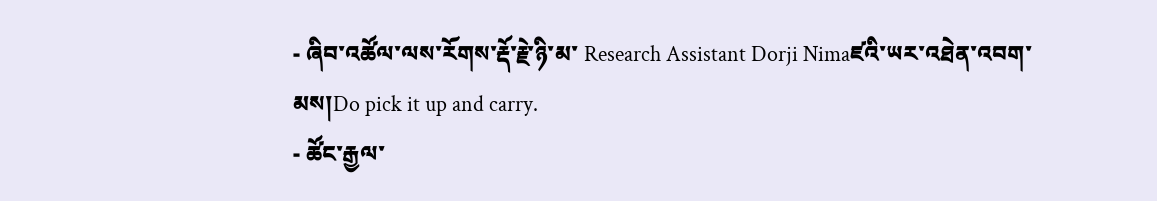- ཞིབ་འཚོལ་ལས་རོགས་རྡོ་རྗེ་ཉི་མ་ Research Assistant Dorji Nimaཛའི་ཡར་འཐེན་འབག་མས།Do pick it up and carry.
- ཚོང་རྒྱལ་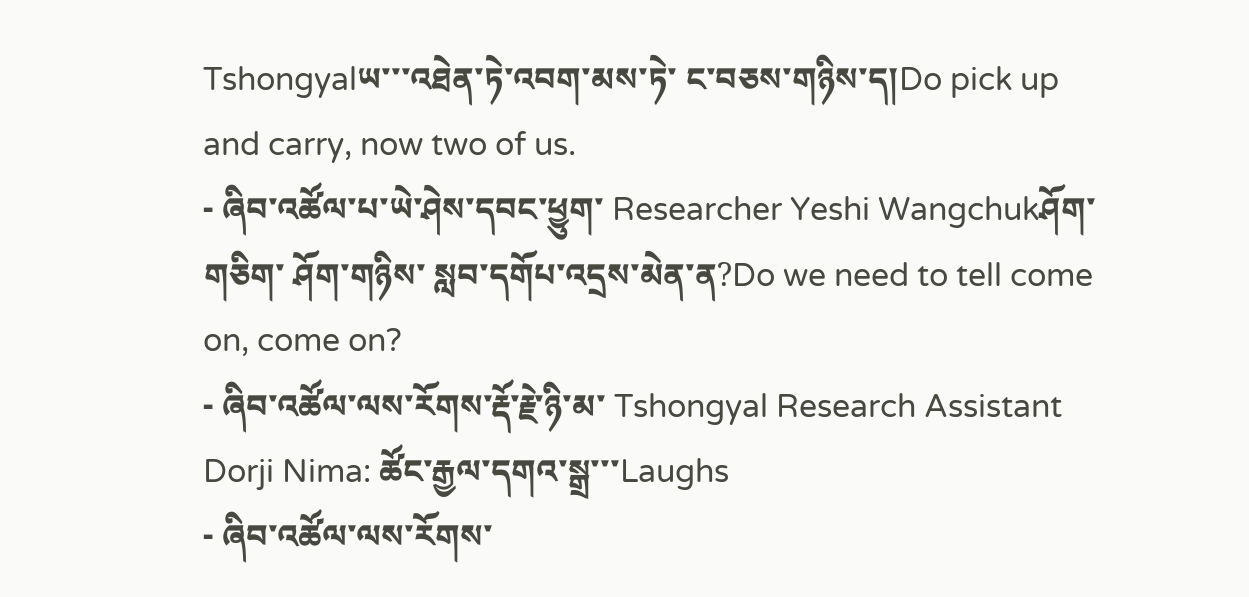Tshongyalཡ་་་འཐེན་ཏེ་འབག་མས་ཏེ་ ང་བཅས་གཉིས་ད།Do pick up and carry, now two of us.
- ཞིབ་འཚོལ་པ་ཡེ་ཤེས་དབང་ཕྱུག་ Researcher Yeshi Wangchukཤོག་གཅིག་ ཤོག་གཉིས་ སླབ་དགོཔ་འདྲས་མེན་ན?Do we need to tell come on, come on?
- ཞིབ་འཚོལ་ལས་རོགས་རྡོ་རྗེ་ཉི་མ་ Tshongyal Research Assistant Dorji Nima: ཚོང་རྒྱལ་དགའ་སྒྲ་་་Laughs
- ཞིབ་འཚོལ་ལས་རོགས་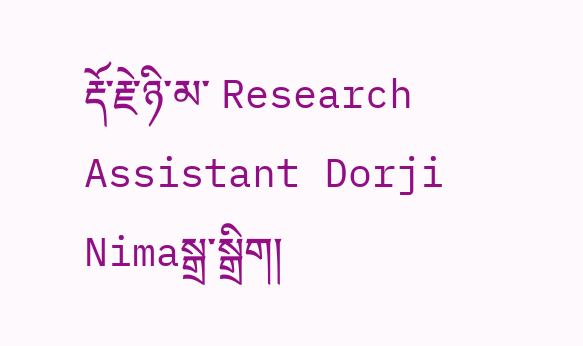རྡོ་རྗེ་ཉི་མ་ Research Assistant Dorji Nimaསྒྲ་སྒྲིག།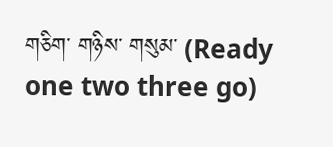གཅིག་ གཉིས་ གསུམ་ (Ready one two three go)